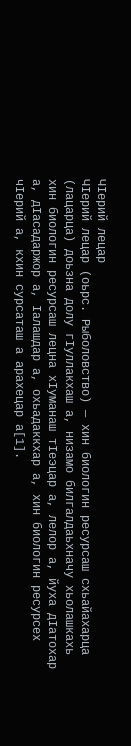ЧӀерий лецар
ЧӀерий лецар (оьрс. Рыболовство) — хин биологин ресурсаш схьайахарца (лацарца) доьзна долу гӀуллакхаш а, низамо билгалдаьхначу хьолашкахь хин биологин ресурсаш лецна хӀуманаш тӀеэцар а, лелор а, йуха дӀатохар а, дӀасадаржор а, Ӏалашдар а, охьадаккхар а, хин биологин ресурсех чӀерий а, кхин сурсаташ а арахецар а[1].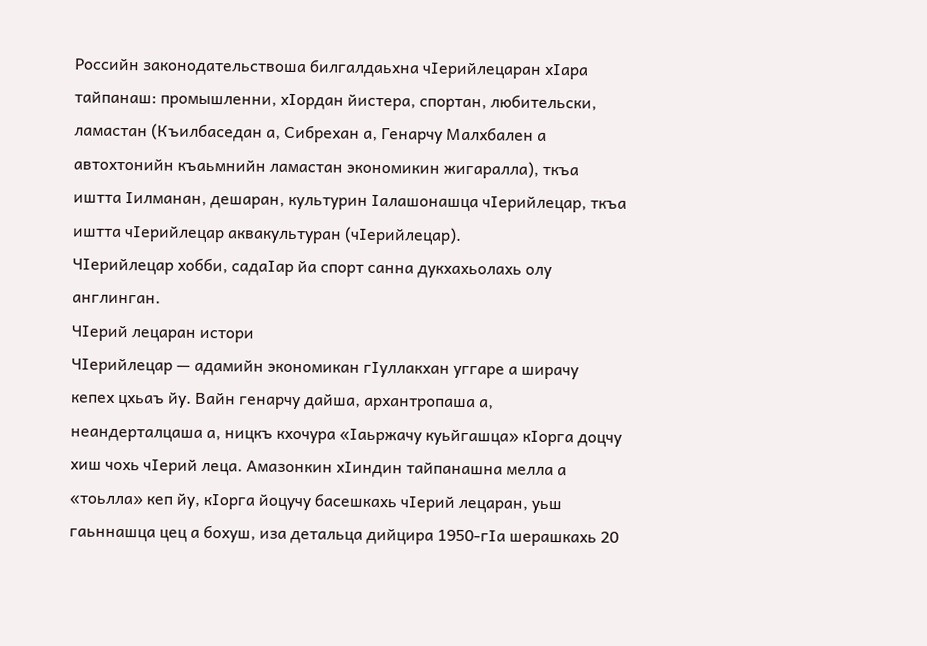Российн законодательствоша билгалдаьхна чӀерийлецаран хӀара тайпанаш: промышленни, хӀордан йистера, спортан, любительски, ламастан (Къилбаседан а, Сибрехан а, Генарчу Малхбален а автохтонийн къаьмнийн ламастан экономикин жигаралла), ткъа иштта Ӏилманан, дешаран, культурин Ӏалашонашца чӀерийлецар, ткъа иштта чӀерийлецар аквакультуран (чӀерийлецар).
ЧӀерийлецар хобби, садаӀар йа спорт санна дукхахьолахь олу англинган.
ЧӀерий лецаран истори
ЧӀерийлецар — адамийн экономикан гӀуллакхан уггаре а ширачу кепех цхьаъ йу. Вайн генарчу дайша, архантропаша а, неандерталцаша а, ницкъ кхочура «Ӏаьржачу куьйгашца» кӀорга доцчу хиш чохь чӀерий леца. Амазонкин хӀиндин тайпанашна мелла а «тоьлла» кеп йу, кӀорга йоцучу басешкахь чӀерий лецаран, уьш гаьннашца цец а бохуш, иза детальца дийцира 1950-гӀа шерашкахь 20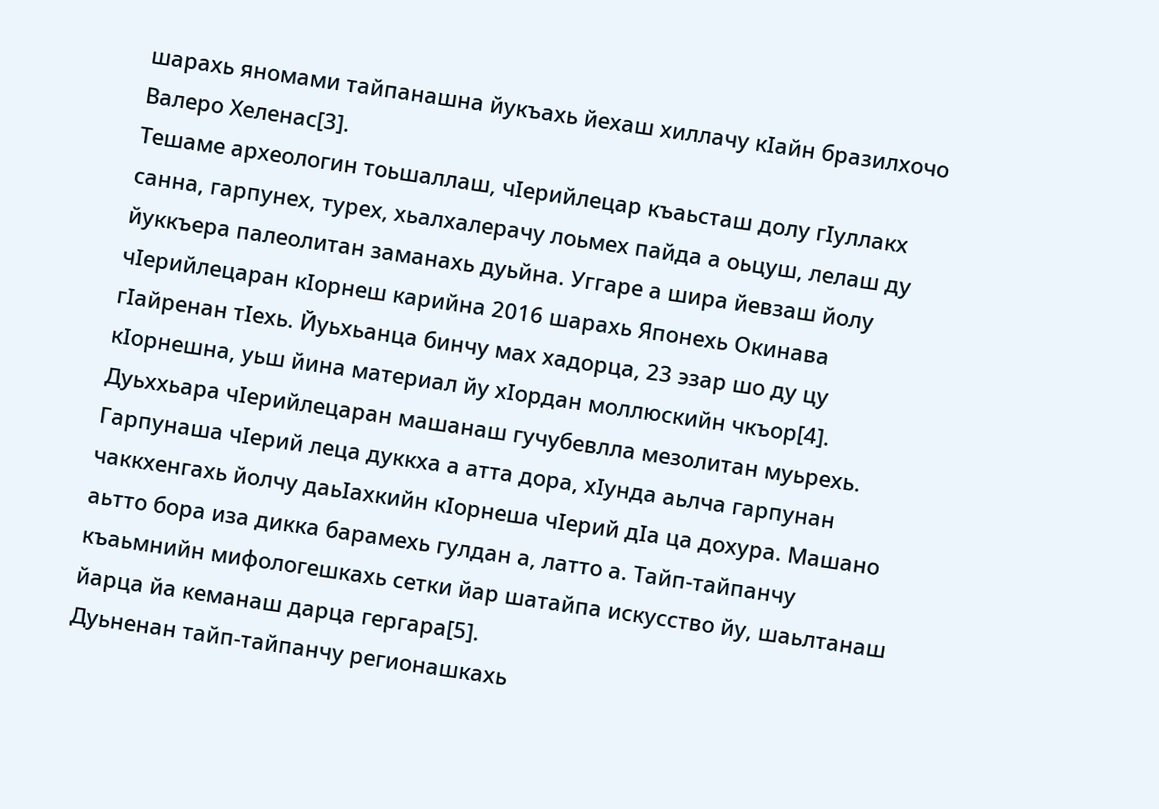шарахь яномами тайпанашна йукъахь йехаш хиллачу кӀайн бразилхочо Валеро Хеленас[3].
Тешаме археологин тоьшаллаш, чӀерийлецар къаьсташ долу гӀуллакх санна, гарпунех, турех, хьалхалерачу лоьмех пайда а оьцуш, лелаш ду йуккъера палеолитан заманахь дуьйна. Уггаре а шира йевзаш йолу чӀерийлецаран кӀорнеш карийна 2016 шарахь Японехь Окинава гӀайренан тӀехь. Йуьхьанца бинчу мах хадорца, 23 эзар шо ду цу кӀорнешна, уьш йина материал йу хӀордан моллюскийн чкъор[4].
Дуьххьара чӀерийлецаран машанаш гучубевлла мезолитан муьрехь. Гарпунаша чӀерий леца дуккха а атта дора, хӀунда аьлча гарпунан чаккхенгахь йолчу даьӀахкийн кӀорнеша чӀерий дӀа ца дохура. Машано аьтто бора иза дикка барамехь гулдан а, латто а. Тайп-тайпанчу къаьмнийн мифологешкахь сетки йар шатайпа искусство йу, шаьлтанаш йарца йа кеманаш дарца гергара[5].
Дуьненан тайп-тайпанчу регионашкахь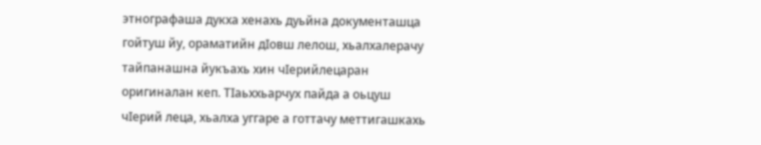этнографаша дукха хенахь дуьйна документашца гойтуш йу, ораматийн дӀовш лелош, хьалхалерачу тайпанашна йукъахь хин чӀерийлецаран оригиналан кеп. ТӀаьххьарчух пайда а оьцуш чӀерий леца, хьалха уггаре а готтачу меттигашкахь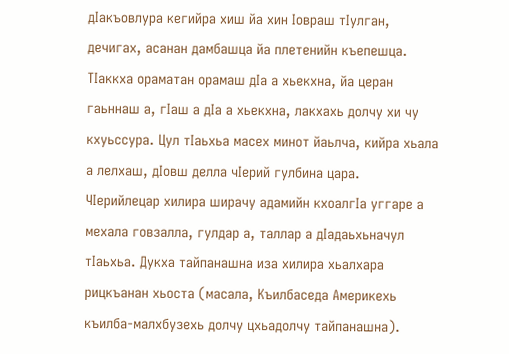дӀакъовлура кегийра хиш йа хин Ӏовраш тӀулган, дечигах, асанан дамбашца йа плетенийн къепешца. ТӀаккха ораматан орамаш дӀа а хьекхна, йа церан гаьннаш а, гӀаш а дӀа а хьекхна, лакхахь долчу хи чу кхуьссура. Цул тӀаьхьа масех минот йаьлча, кийра хьала а лелхаш, дӀовш делла чӀерий гулбина цара.
ЧӀерийлецар хилира ширачу адамийн кхоалгӀа уггаре а мехала говзалла, гулдар а, таллар а дӀадаьхьначул тӀаьхьа. Дукха тайпанашна иза хилира хьалхара рицкъанан хьоста (масала, Къилбаседа Америкехь къилба-малхбузехь долчу цхьадолчу тайпанашна).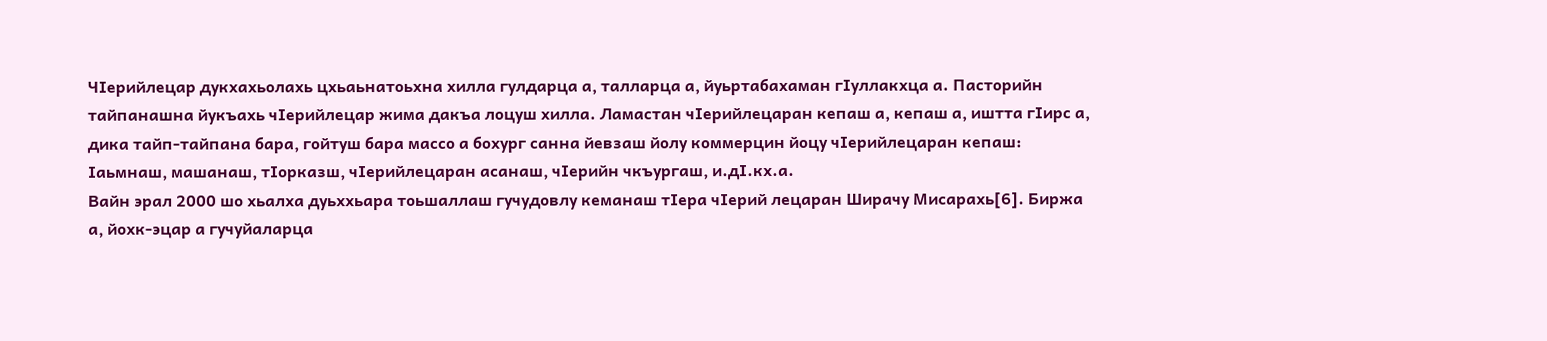ЧӀерийлецар дукхахьолахь цхьаьнатоьхна хилла гулдарца а, талларца а, йуьртабахаман гӀуллакхца а. Пасторийн тайпанашна йукъахь чӀерийлецар жима дакъа лоцуш хилла. Ламастан чӀерийлецаран кепаш а, кепаш а, иштта гӀирс а, дика тайп-тайпана бара, гойтуш бара массо а бохург санна йевзаш йолу коммерцин йоцу чӀерийлецаран кепаш: Ӏаьмнаш, машанаш, тӀорказш, чӀерийлецаран асанаш, чӀерийн чкъургаш, и.дӀ.кх.а.
Вайн эрал 2000 шо хьалха дуьххьара тоьшаллаш гучудовлу кеманаш тӀера чӀерий лецаран Ширачу Мисарахь[6]. Биржа а, йохк-эцар а гучуйаларца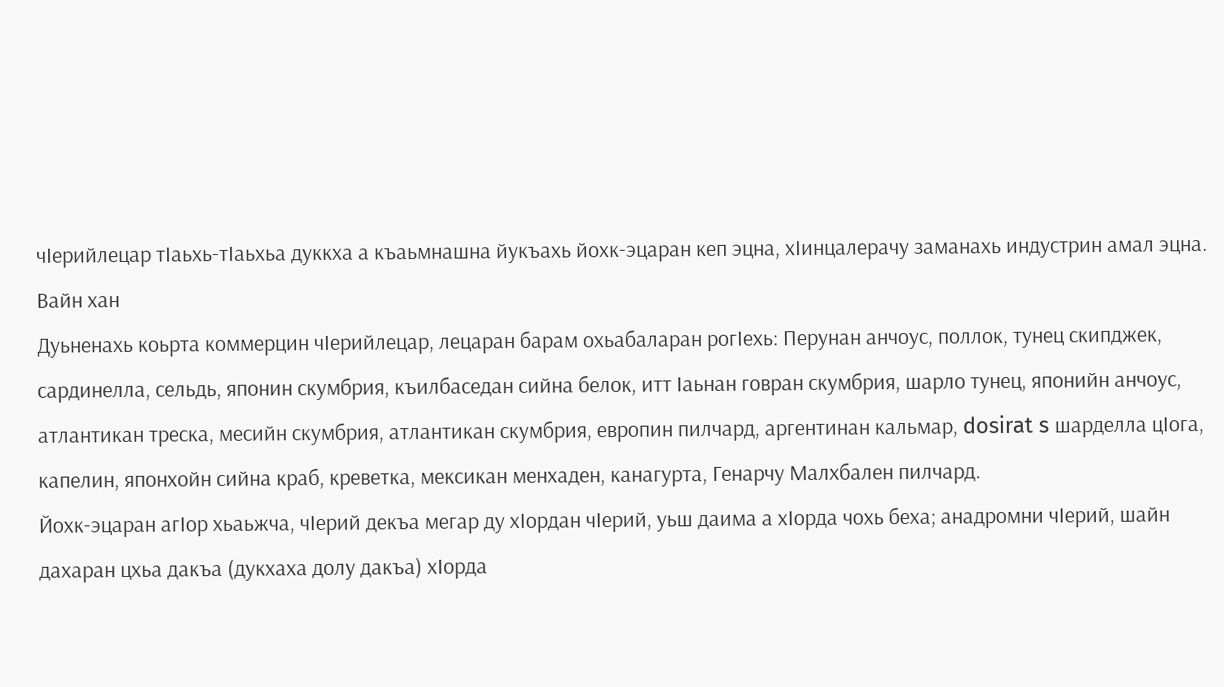чӀерийлецар тӀаьхь-тӀаьхьа дуккха а къаьмнашна йукъахь йохк-эцаран кеп эцна, хӀинцалерачу заманахь индустрин амал эцна.
Вайн хан
Дуьненахь коьрта коммерцин чӀерийлецар, лецаран барам охьабаларан рогӀехь: Перунан анчоус, поллок, тунец скипджек, сардинелла, сельдь, японин скумбрия, къилбаседан сийна белок, итт Ӏаьнан говран скумбрия, шарло тунец, японийн анчоус, атлантикан треска, месийн скумбрия, атлантикан скумбрия, европин пилчард, аргентинан кальмар, dosirat s шарделла цӀога, капелин, японхойн сийна краб, креветка, мексикан менхаден, канагурта, Генарчу Малхбален пилчард.
Йохк-эцаран агӀор хьаьжча, чӀерий декъа мегар ду хӀордан чӀерий, уьш даима а хӀорда чохь беха; анадромни чӀерий, шайн дахаран цхьа дакъа (дукхаха долу дакъа) хӀорда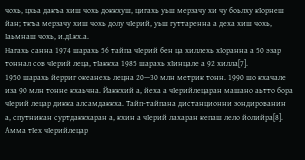чохь, цхьа дакъа хиш чохь доккхуш, цигахь уьш мерзачу хи чу боьлху кӀорнеш йан; ткъа мерзачу хиш чохь долу чӀерий, уьш гуттаренна а деха хиш чохь, Ӏаьмнаш чохь, и.дӀ.кх.а.
Нагахь санна 1974 шарахь 56 тайпа чӀерий бен ца хиллехь хӀоранна а 50 эзар тоннал сов чӀерий леца, тӀаккха 1985 шарахь хӀинцале а 92 хилла[7].
1950 шарахь йерриг океанехь лецна 20—30 млн метрик тонн. 1990 шо кхачале иза 90 млн тонне кхаьчна. Йаккхий а, йеха а чӀерийлецаран машано аьтто бора чӀерий лецар дикка алсамдаккха. Тайп-тайпана дистанционни зондированин а, спутникан суртдаккхаран а, кхин а чӀерий лахаран кепаш лело йолийра[8]. Амма тӀех чӀерийлецар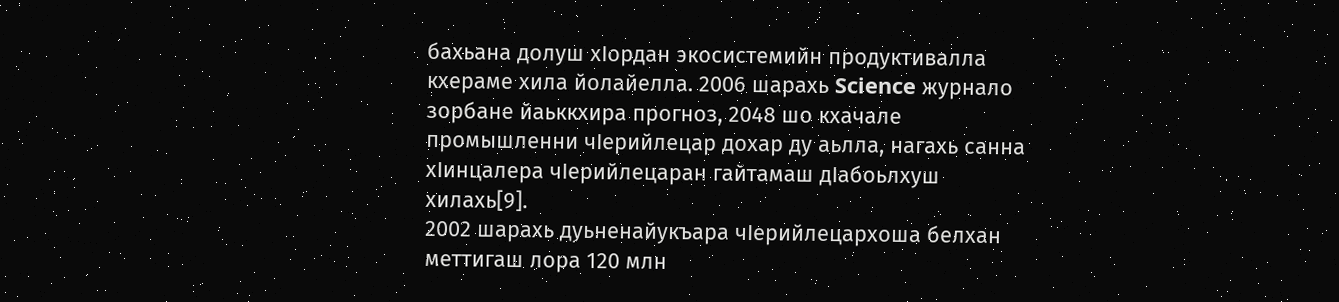бахьана долуш хӀордан экосистемийн продуктивалла кхераме хила йолайелла. 2006 шарахь Science журнало зорбане йаьккхира прогноз, 2048 шо кхачале промышленни чӀерийлецар дохар ду аьлла, нагахь санна хӀинцалера чӀерийлецаран гайтамаш дӀабоьлхуш хилахь[9].
2002 шарахь дуьненайукъара чӀерийлецархоша белхан меттигаш лора 120 млн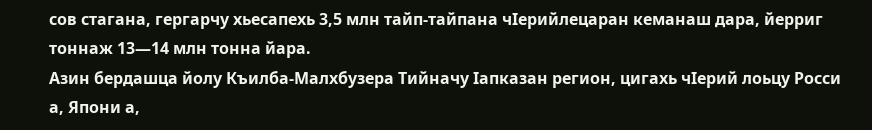сов стагана, гергарчу хьесапехь 3,5 млн тайп-тайпана чӀерийлецаран кеманаш дара, йерриг тоннаж 13—14 млн тонна йара.
Азин бердашца йолу Къилба-Малхбузера Тийначу Ӏапказан регион, цигахь чӀерий лоьцу Росси а, Япони а,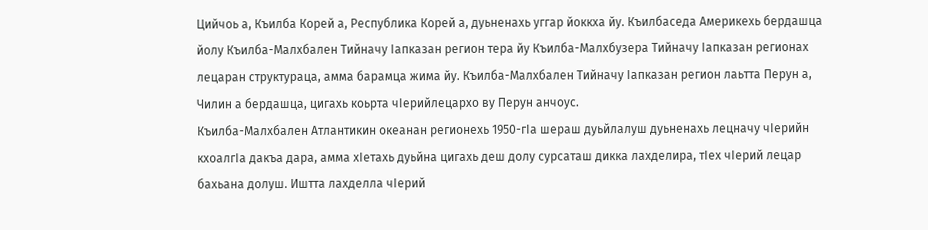Цийчоь а, Къилба Корей а, Республика Корей а, дуьненахь уггар йоккха йу. Къилбаседа Америкехь бердашца йолу Къилба-Малхбален Тийначу Ӏапказан регион тера йу Къилба-Малхбузера Тийначу Ӏапказан регионах лецаран структураца, амма барамца жима йу. Къилба-Малхбален Тийначу Ӏапказан регион лаьтта Перун а, Чилин а бердашца, цигахь коьрта чӀерийлецархо ву Перун анчоус.
Къилба-Малхбален Атлантикин океанан регионехь 1950-гӀа шераш дуьйлалуш дуьненахь лецначу чӀерийн кхоалгӀа дакъа дара, амма хӀетахь дуьйна цигахь деш долу сурсаташ дикка лахделира, тӀех чӀерий лецар бахьана долуш. Иштта лахделла чӀерий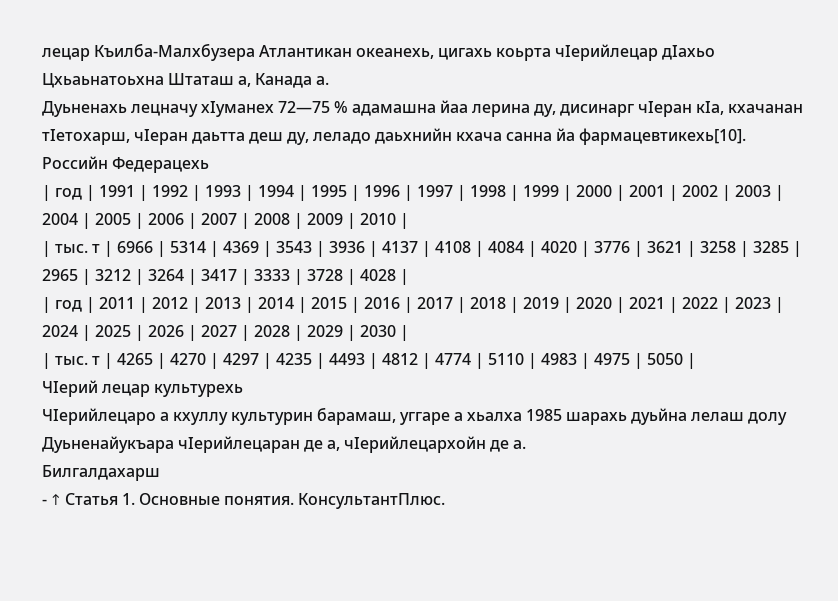лецар Къилба-Малхбузера Атлантикан океанехь, цигахь коьрта чӀерийлецар дӀахьо Цхьаьнатоьхна Штаташ а, Канада а.
Дуьненахь лецначу хӀуманех 72—75 % адамашна йаа лерина ду, дисинарг чӀеран кӀа, кхачанан тӀетохарш, чӀеран даьтта деш ду, леладо даьхнийн кхача санна йа фармацевтикехь[10].
Российн Федерацехь
| год | 1991 | 1992 | 1993 | 1994 | 1995 | 1996 | 1997 | 1998 | 1999 | 2000 | 2001 | 2002 | 2003 | 2004 | 2005 | 2006 | 2007 | 2008 | 2009 | 2010 |
| тыс. т | 6966 | 5314 | 4369 | 3543 | 3936 | 4137 | 4108 | 4084 | 4020 | 3776 | 3621 | 3258 | 3285 | 2965 | 3212 | 3264 | 3417 | 3333 | 3728 | 4028 |
| год | 2011 | 2012 | 2013 | 2014 | 2015 | 2016 | 2017 | 2018 | 2019 | 2020 | 2021 | 2022 | 2023 | 2024 | 2025 | 2026 | 2027 | 2028 | 2029 | 2030 |
| тыс. т | 4265 | 4270 | 4297 | 4235 | 4493 | 4812 | 4774 | 5110 | 4983 | 4975 | 5050 |
ЧӀерий лецар культурехь
ЧӀерийлецаро а кхуллу культурин барамаш, уггаре а хьалха 1985 шарахь дуьйна лелаш долу Дуьненайукъара чӀерийлецаран де а, чӀерийлецархойн де а.
Билгалдахарш
- ↑ Статья 1. Основные понятия. КонсультантПлюс.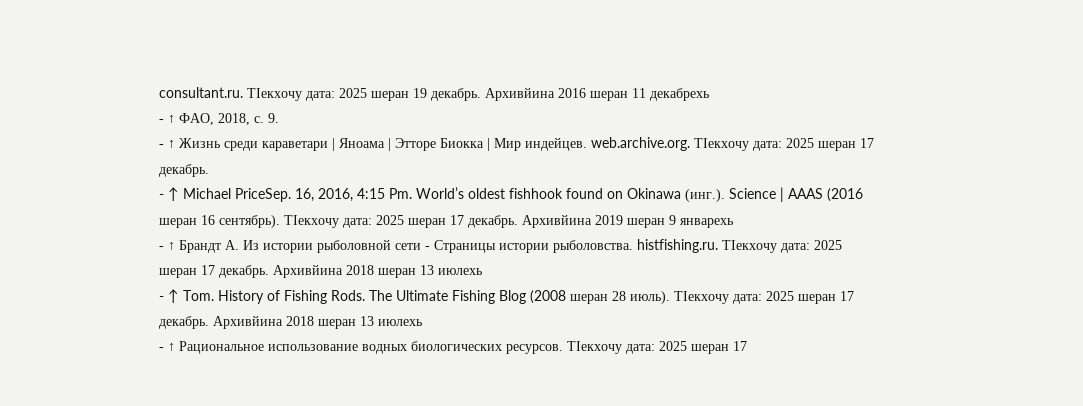consultant.ru. ТӀекхочу дата: 2025 шеран 19 декабрь. Архивйина 2016 шеран 11 декабрехь
- ↑ ФАО, 2018, с. 9.
- ↑ Жизнь среди караветари | Яноама | Этторе Биокка | Мир индейцев. web.archive.org. ТӀекхочу дата: 2025 шеран 17 декабрь.
- ↑ Michael PriceSep. 16, 2016, 4:15 Pm. World’s oldest fishhook found on Okinawa (инг.). Science | AAAS (2016 шеран 16 сентябрь). ТӀекхочу дата: 2025 шеран 17 декабрь. Архивйина 2019 шеран 9 январехь
- ↑ Брандт А. Из истории рыболовной сети - Страницы истории рыболовства. histfishing.ru. ТӀекхочу дата: 2025 шеран 17 декабрь. Архивйина 2018 шеран 13 июлехь
- ↑ Tom. History of Fishing Rods. The Ultimate Fishing Blog (2008 шеран 28 июль). ТӀекхочу дата: 2025 шеран 17 декабрь. Архивйина 2018 шеран 13 июлехь
- ↑ Рациональное использование водных биологических ресурсов. ТӀекхочу дата: 2025 шеран 17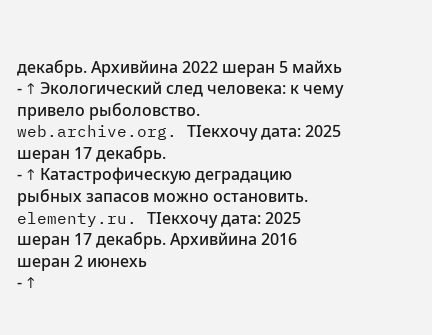декабрь. Архивйина 2022 шеран 5 майхь
- ↑ Экологический след человека: к чему привело рыболовство. web.archive.org. ТӀекхочу дата: 2025 шеран 17 декабрь.
- ↑ Катастрофическую деградацию рыбных запасов можно остановить. elementy.ru. ТӀекхочу дата: 2025 шеран 17 декабрь. Архивйина 2016 шеран 2 июнехь
- ↑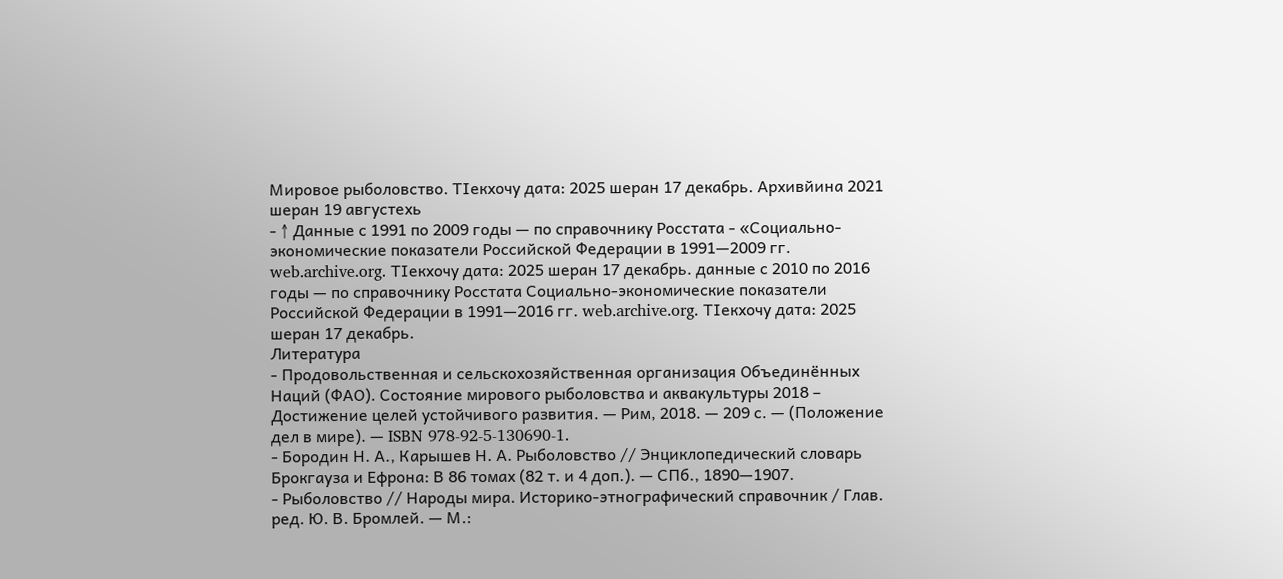Мировое рыболовство. ТӀекхочу дата: 2025 шеран 17 декабрь. Архивйина 2021 шеран 19 августехь
- ↑ Данные с 1991 по 2009 годы — по справочнику Росстата - «Социально-экономические показатели Российской Федерации в 1991—2009 гг. web.archive.org. ТӀекхочу дата: 2025 шеран 17 декабрь. данные с 2010 по 2016 годы — по справочнику Росстата Социально-экономические показатели Российской Федерации в 1991—2016 гг. web.archive.org. ТӀекхочу дата: 2025 шеран 17 декабрь.
Литература
- Продовольственная и сельскохозяйственная организация Объединённых Наций (ФАО). Cостояние мирового рыболовства и аквакультуры 2018 – Достижение целей устойчивого развития. — Рим, 2018. — 209 с. — (Положение дел в мире). — ISBN 978-92-5-130690-1.
- Бородин Н. А., Карышев Н. А. Рыболовство // Энциклопедический словарь Брокгауза и Ефрона: В 86 томах (82 т. и 4 доп.). — СПб., 1890—1907.
- Рыболовство // Народы мира. Историко-этнографический справочник / Глав. ред. Ю. В. Бромлей. — М.: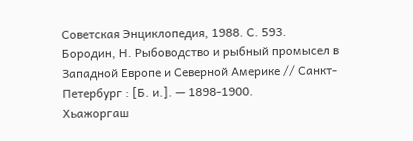Советская Энциклопедия, 1988. С. 593.
Бородин, Н. Рыбоводство и рыбный промысел в Западной Европе и Северной Америке // Санкт-Петербург : [Б. и.]. — 1898-1900.
Хьажоргаш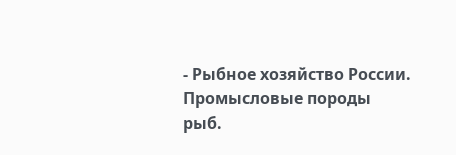- Рыбное хозяйство России. Промысловые породы рыб.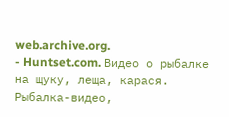web.archive.org.
- Huntset.com. Видео о рыбалке на щуку, леща, карася. Рыбалка-видео,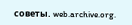советы. web.archive.org.